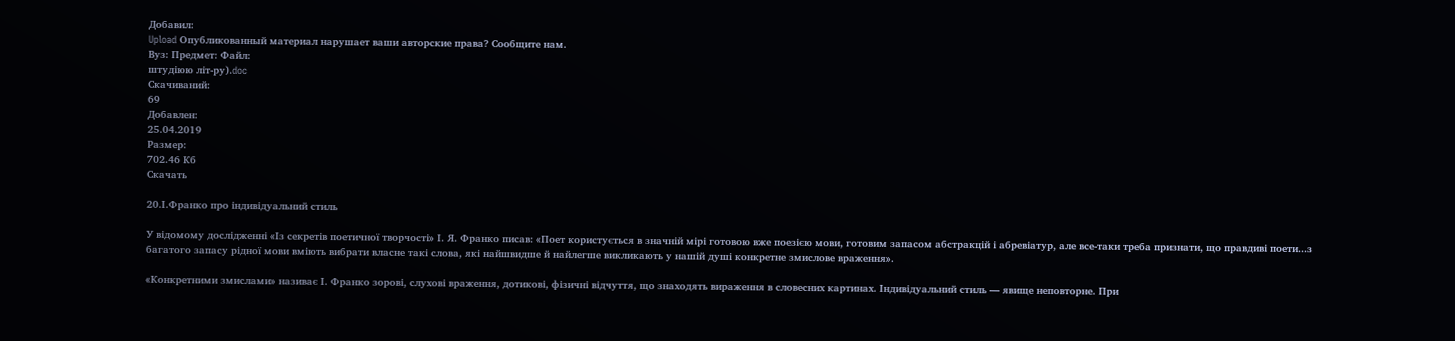Добавил:
Upload Опубликованный материал нарушает ваши авторские права? Сообщите нам.
Вуз: Предмет: Файл:
штудіюю літ-ру).doc
Скачиваний:
69
Добавлен:
25.04.2019
Размер:
702.46 Кб
Скачать

20.І.Франко про індивідуальний стиль

У відомому дослідженні «Із секретів поетичної творчості» І. Я. Франко писав: «Поет користується в значній мірі готовою вже поезією мови, готовим запасом абстракцій і абревіатур, але все-таки треба признати, що правдиві поети...з багатого запасу рідної мови вміють вибрати власне такі слова, які найшвидше й найлегше викликають у нашій душі конкретне змислове враження».

«Конкретними змислами» називає І. Франко зорові, слухові враження, дотикові, фізичні відчуття, що знаходять вираження в словесних картинах. Індивідуальний стиль — явище неповторне. При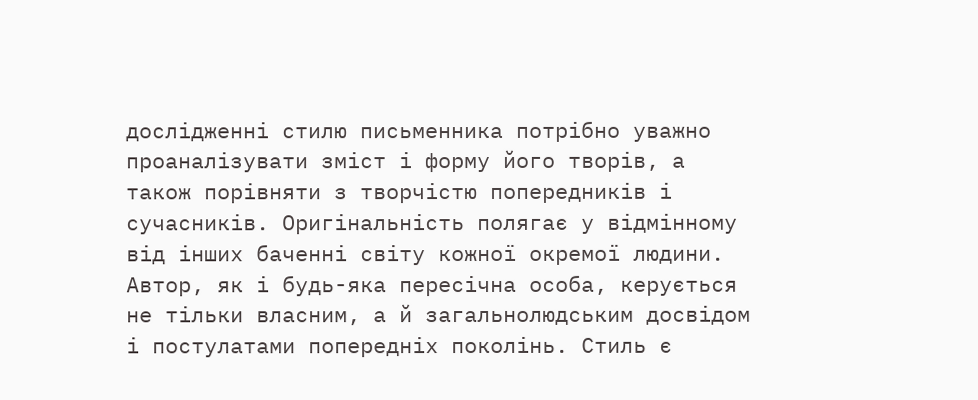дослідженні стилю письменника потрібно уважно проаналізувати зміст і форму його творів, а також порівняти з творчістю попередників і сучасників. Оригінальність полягає у відмінному від інших баченні світу кожної окремої людини. Автор, як і будь-яка пересічна особа, керується не тільки власним, а й загальнолюдським досвідом і постулатами попередніх поколінь. Стиль є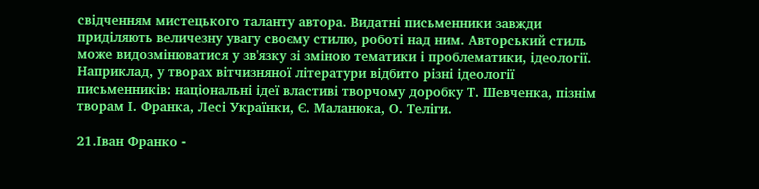свідченням мистецького таланту автора. Видатні письменники завжди приділяють величезну увагу своєму стилю, роботі над ним. Авторський стиль може видозмінюватися у зв'язку зі зміною тематики і проблематики, ідеології. Наприклад, у творах вітчизняної літератури відбито різні ідеології письменників: національні ідеї властиві творчому доробку Т. Шевченка, пізнім творам І. Франка, Лесі Українки, Є. Маланюка, О. Теліги.

21.Іван Франко -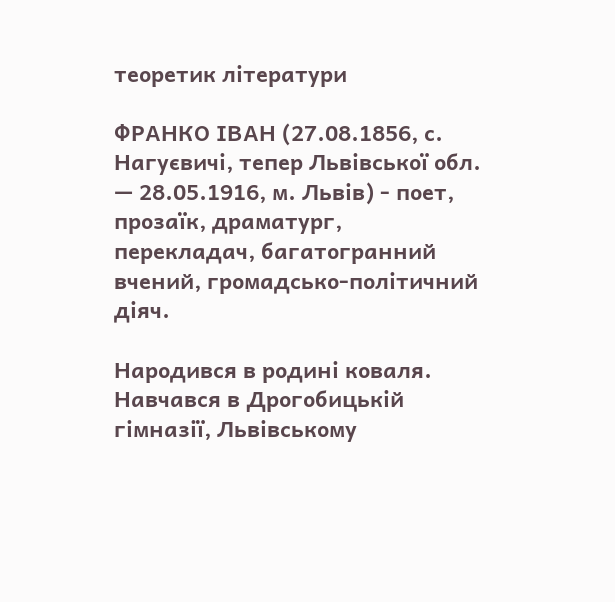теоретик літератури

ФРАНКО ІВАН (27.08.1856, с. Нагуєвичі, тепер Львівської обл. — 28.05.1916, м. Львів) - поет, прозаїк, драматург, перекладач, багатогранний вчений, громадсько-політичний діяч.

Народився в родині коваля. Навчався в Дрогобицькій гімназії, Львівському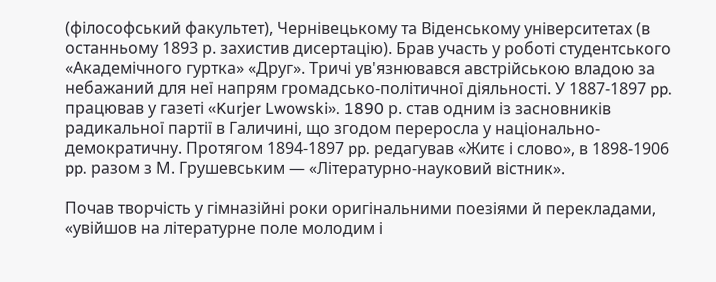(філософський факультет), Чернівецькому та Віденському університетах (в останньому 1893 р. захистив дисертацію). Брав участь у роботі студентського «Академічного гуртка» «Друг». Тричі ув'язнювався австрійською владою за небажаний для неї напрям громадсько-політичної діяльності. У 1887-1897 pp. працював у газеті «Kurjer Lwowski». 1890 р. став одним із засновників радикальної партії в Галичині, що згодом переросла у національно-демократичну. Протягом 1894-1897 pp. редагував «Житє і слово», в 1898-1906 pp. разом з М. Грушевським — «Літературно-науковий вістник».

Почав творчість у гімназійні роки оригінальними поезіями й перекладами, «увійшов на літературне поле молодим і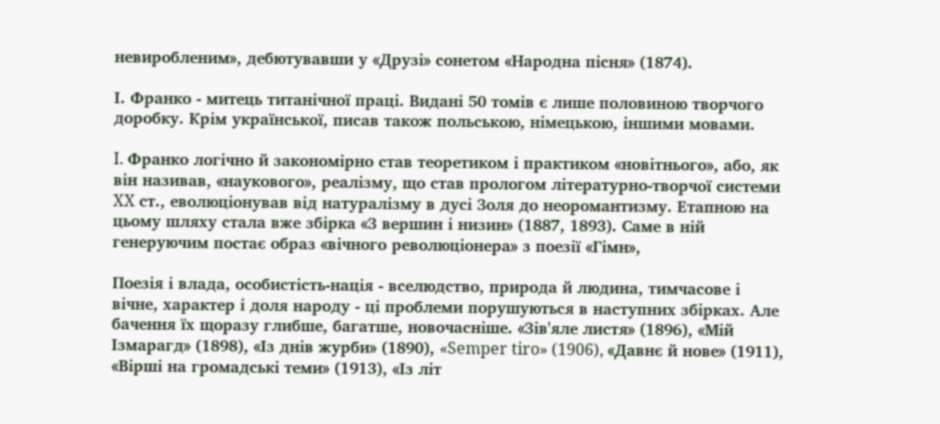невиробленим», дебютувавши у «Друзі» сонетом «Народна пісня» (1874).

І. Франко - митець титанічної праці. Видані 50 томів є лише половиною творчого доробку. Крім української, писав також польською, німецькою, іншими мовами.

I. Франко логічно й закономірно став теоретиком і практиком «новітнього», або, як він називав, «наукового», реалізму, що став прологом літературно-творчої системи XX ст., еволюціонував від натуралізму в дусі Золя до неоромантизму. Етапною на цьому шляху стала вже збірка «З вершин і низин» (1887, 1893). Саме в ній генеруючим постає образ «вічного революціонера» з поезії «Гімн»,

Поезія і влада, особистість-нація - вселюдство, природа й людина, тимчасове і вічне, характер і доля народу - ці проблеми порушуються в наступних збірках. Але бачення їх щоразу глибше, багатше, новочасніше. «Зів'яле листя» (1896), «Мій Ізмарагд» (1898), «Із днів журби» (1890), «Semper tiro» (1906), «Давнє й нове» (1911), «Вірші на громадські теми» (1913), «Із літ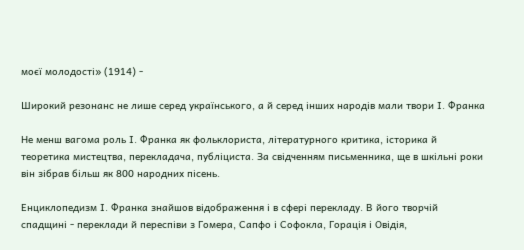моєї молодості» (1914) -

Широкий резонанс не лише серед українського, а й серед інших народів мали твори І. Франка

Не менш вагома роль І. Франка як фольклориста, літературного критика, історика й теоретика мистецтва, перекладача, публіциста. За свідченням письменника, ще в шкільні роки він зібрав більш як 800 народних пісень.

Енциклопедизм І. Франка знайшов відображення і в сфері перекладу. В його творчій спадщині - переклади й переспіви з Гомера, Сапфо і Софокла, Горація і Овідія,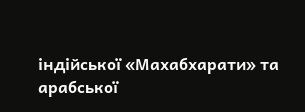індійської «Махабхарати» та арабської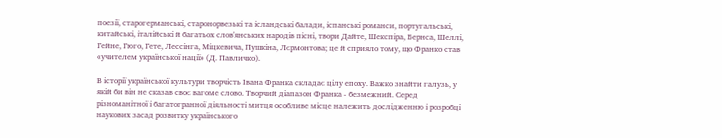поезії, старогерманські, старонорвезькі та ісландські балади, іспанські романси, португальські, китайські, італійські й багатьох слов'янських народів пісні, твори Дайте, Шекспіра, Бернса, Шеллі, Гейне, Гюго, Гете, Лессінга, Міцкевича, Пушкіна, Лєрмонтова; це й сприяло тому, що Франко став «учителем української нації» (Д. Павличко).

В історії української культури творчість Івана Франка складає цілу епоху. Важко знайти галузь, у якій би він не сказав своє вагоме слово. Творчий діапазон Франка - безмежний. Серед різноманітної і багатогранної діяльності митця особливе місце належить дослідженню і розробці наукових засад розвитку українського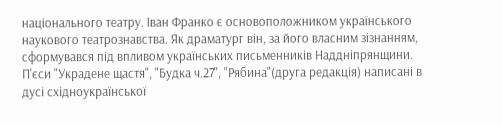національного театру. Іван Франко є основоположником українського наукового театрознавства. Як драматург він, за його власним зізнанням, сформувався під впливом українських письменників Наддніпрянщини. П'єси "Украдене щастя", "Будка ч.27", "Рябина"(друга редакція) написані в дусі східноукраїнської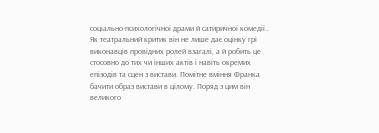соціально-психологічної драми й сатиричної комедії.. Як театральний критик він не лише дає оцінку грі виконавців провідних ролей взагалі, а й робить це стосовно до тих чи інших актів і навіть окремих епізодів та сцен з вистави. Помітне вміння Франка бачити образ вистави в цілому. Поряд з цим він великого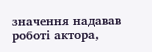значення надавав роботі актора,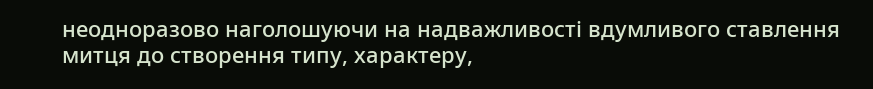неодноразово наголошуючи на надважливості вдумливого ставлення митця до створення типу, характеру,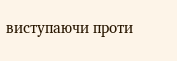виступаючи проти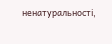ненатуральності,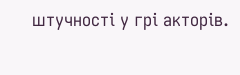штучності у грі акторів.